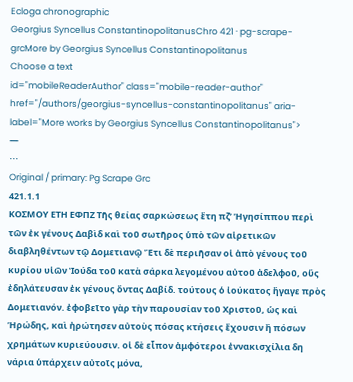Ecloga chronographic
Georgius Syncellus ConstantinopolitanusChro 421 · pg-scrape-grcMore by Georgius Syncellus Constantinopolitanus
Choose a text
id="mobileReaderAuthor" class="mobile-reader-author" href="/authors/georgius-syncellus-constantinopolitanus" aria-label="More works by Georgius Syncellus Constantinopolitanus">
—
⋯
Original / primary: Pg Scrape Grc
421.1.1
ΚΟΣΜΟΥ ΕΤΗ ΕΦΠΖ Τῆς θείας σαρκώσεως ἔτη πζʹ Ἡγησίππου περὶ τῶν ἐκ γένους Δαβὶδ καὶ τοῦ σωτῆρος ὑπὸ τῶν αἱρετικῶν διαβληθέντων τῷ Δομετιανῷ Ἔτι δὲ περιῆσαν οἱ ἀπὸ γένους τοῦ κυρίου υἱῶν Ἰούδα τοῦ κατὰ σάρκα λεγομένου αὐτοῦ ἀδελφοῦ, οὓς ἐδηλάτευσαν ἐκ γένους ὄντας Δαβίδ. τούτους ὁ ἰούκατος ἤγαγε πρὸς Δομετιανόν. ἐφοβεῖτο γὰρ τὴν παρουσίαν τοῦ Χριστοῦ, ὡς καὶ Ἡρώδης, καὶ ἠρώτησεν αὐτοὺς πόσας κτήσεις ἔχουσιν ἢ πόσων χρημάτων κυριεύουσιν. οἱ δὲ εἶπον ἀμφότεροι ἐννακισχίλια δη νάρια ὑπάρχειν αὐτοῖς μόνα,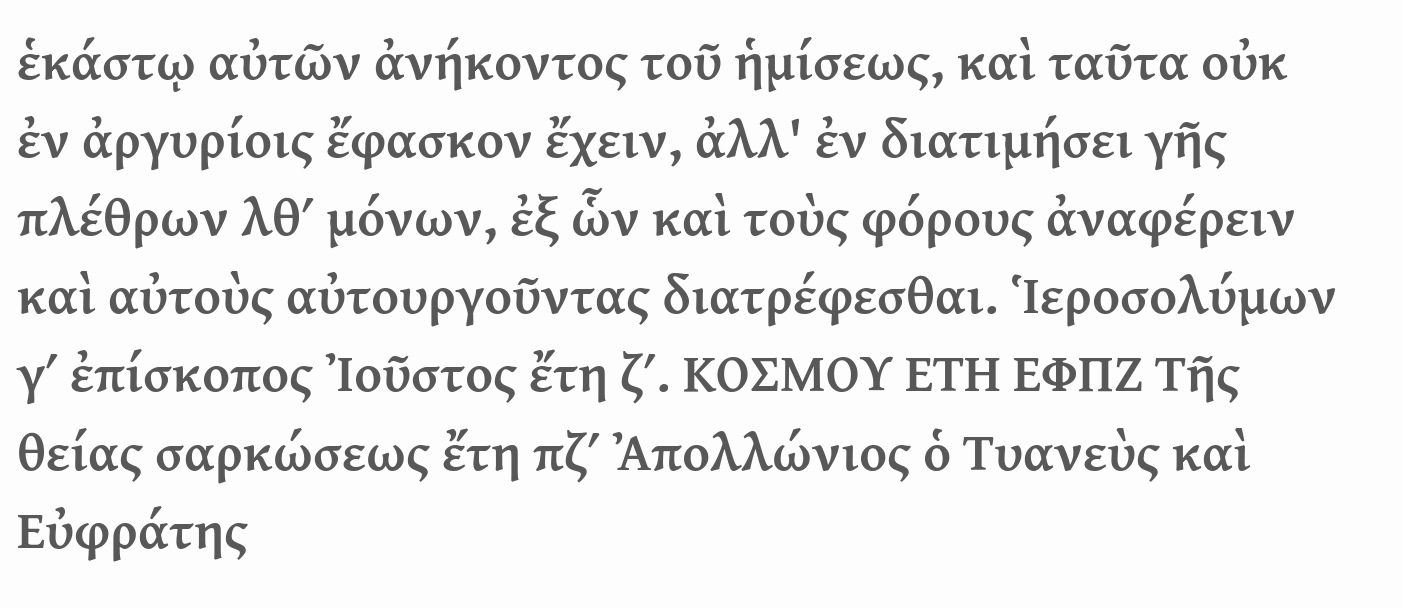ἑκάστῳ αὐτῶν ἀνήκοντος τοῦ ἡμίσεως, καὶ ταῦτα οὐκ ἐν ἀργυρίοις ἔφασκον ἔχειν, ἀλλ' ἐν διατιμήσει γῆς πλέθρων λθʹ μόνων, ἐξ ὧν καὶ τοὺς φόρους ἀναφέρειν καὶ αὐτοὺς αὐτουργοῦντας διατρέφεσθαι. Ἱεροσολύμων γʹ ἐπίσκοπος Ἰοῦστος ἔτη ζʹ. ΚΟΣΜΟΥ ΕΤΗ ΕΦΠΖ Τῆς θείας σαρκώσεως ἔτη πζʹ Ἀπολλώνιος ὁ Τυανεὺς καὶ Εὐφράτης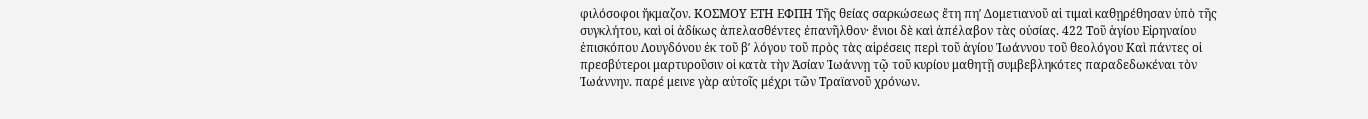φιλόσοφοι ἤκμαζον. ΚΟΣΜΟΥ ΕΤΗ ΕΦΠΗ Τῆς θείας σαρκώσεως ἔτη πηʹ Δομετιανοῦ αἱ τιμαὶ καθῃρέθησαν ὑπὸ τῆς συγκλήτου, καὶ οἱ ἀδίκως ἀπελασθέντες ἐπανῆλθον· ἔνιοι δὲ καὶ ἀπέλαβον τὰς οὐσίας. 422 Τοῦ ἁγίου Εἰρηναίου ἐπισκόπου Λουγδόνου ἐκ τοῦ βʹ λόγου τοῦ πρὸς τὰς αἱρέσεις περὶ τοῦ ἁγίου Ἰωάννου τοῦ θεολόγου Καὶ πάντες οἱ πρεσβύτεροι μαρτυροῦσιν οἱ κατὰ τὴν Ἀσίαν Ἰωάννῃ τῷ τοῦ κυρίου μαθητῇ συμβεβληκότες παραδεδωκέναι τὸν Ἰωάννην. παρέ μεινε γὰρ αὐτοῖς μέχρι τῶν Τραϊανοῦ χρόνων.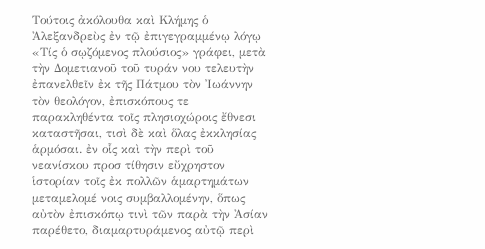Τούτοις ἀκόλουθα καὶ Κλήμης ὁ Ἀλεξανδρεὺς ἐν τῷ ἐπιγεγραμμένῳ λόγῳ «Τίς ὁ σῳζόμενος πλούσιος» γράφει, μετὰ τὴν Δομετιανοῦ τοῦ τυράν νου τελευτὴν ἐπανελθεῖν ἐκ τῆς Πάτμου τὸν Ἰωάννην τὸν θεολόγον, ἐπισκόπους τε παρακληθέντα τοῖς πλησιοχώροις ἔθνεσι καταστῆσαι, τισὶ δὲ καὶ ὅλας ἐκκλησίας ἁρμόσαι. ἐν οἷς καὶ τὴν περὶ τοῦ νεανίσκου προσ τίθησιν εὔχρηστον ἱστορίαν τοῖς ἐκ πολλῶν ἁμαρτημάτων μεταμελομέ νοις συμβαλλομένην, ὅπως αὐτὸν ἐπισκόπῳ τινὶ τῶν παρὰ τὴν Ἀσίαν παρέθετο, διαμαρτυράμενος αὐτῷ περὶ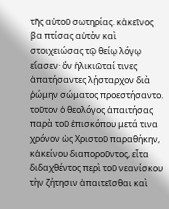τῆς αὐτοῦ σωτηρίας. κἀκεῖνος βα πτίσας αὐτὸν καὶ στοιχειώσας τῷ θείῳ λόγῳ εἴασεν· ὃν ἡλικιῶταί τινες ἀπατήσαντες λῄσταρχον διὰ ῥώμην σώματος προεστήσαντο. τοῦτον ὁ θεολόγος ἀπαιτήσας παρὰ τοῦ ἐπισκόπου μετά τινα χρόνον ὡς Χριστοῦ παραθήκην, κἀκείνου διαποροῦντος, εἶτα διδαχθέντος περὶ τοῦ νεανίσκου τὴν ζήτησιν ἀπαιτεῖσθαι καὶ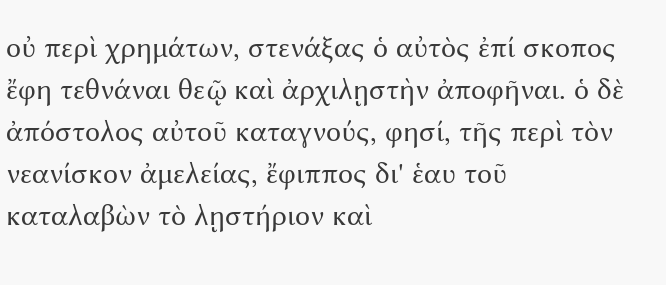οὐ περὶ χρημάτων, στενάξας ὁ αὐτὸς ἐπί σκοπος ἔφη τεθνάναι θεῷ καὶ ἀρχιλῃστὴν ἀποφῆναι. ὁ δὲ ἀπόστολος αὐτοῦ καταγνούς, φησί, τῆς περὶ τὸν νεανίσκον ἀμελείας, ἔφιππος δι' ἑαυ τοῦ καταλαβὼν τὸ λῃστήριον καὶ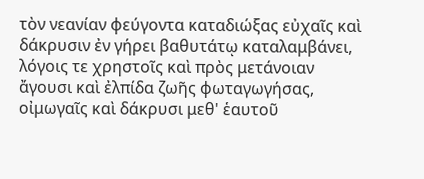τὸν νεανίαν φεύγοντα καταδιώξας εὐχαῖς καὶ δάκρυσιν ἐν γήρει βαθυτάτῳ καταλαμβάνει, λόγοις τε χρηστοῖς καὶ πρὸς μετάνοιαν ἄγουσι καὶ ἐλπίδα ζωῆς φωταγωγήσας, οἰμωγαῖς καὶ δάκρυσι μεθ' ἑαυτοῦ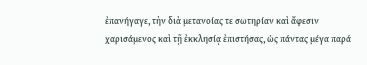ἐπανήγαγε, τὴν διὰ μετανοίας τε σωτηρίαν καὶ ἄφεσιν χαρισάμενος καὶ τῇ ἐκκλησίᾳ ἐπιστήσας, ὡς πάντας μέγα παρά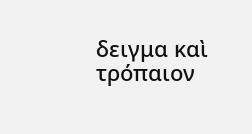δειγμα καὶ τρόπαιον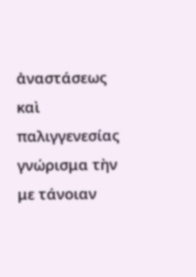ἀναστάσεως καὶ παλιγγενεσίας γνώρισμα τὴν με τάνοιαν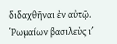διδαχθῆναι ἐν αὐτῷ. Ῥωμαίων βασιλεὺς ιʹ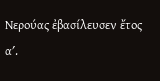Νερούας ἐβασίλευσεν ἔτος αʹ.